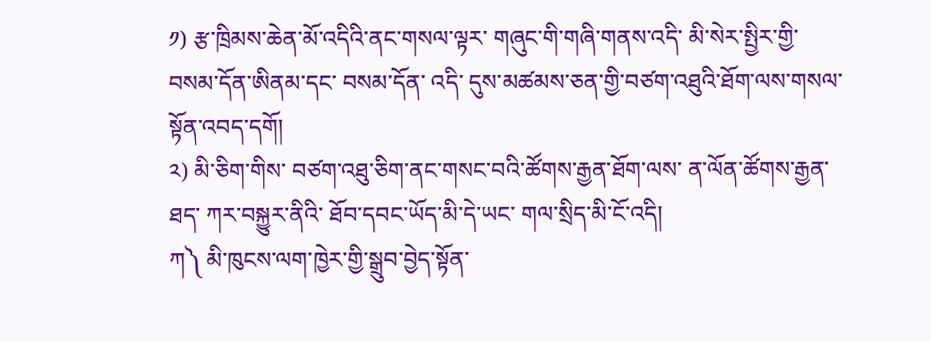༡) རྩ་ཁྲིམས་ཆེན་མོ་འདིའི་ནང་གསལ་ལྟར་ གཞུང་གི་གཞི་གནས་འདི་ མི་སེར་སྤྱིར་གྱི་བསམ་དོན་ཨིནམ་དང་ བསམ་དོན་ འདི་ དུས་མཚམས་ཅན་གྱི་བཙག་འཐུའི་ཐོག་ལས་གསལ་སྟོན་འབད་དགོ།
༢) མི་ཅིག་གིས་ བཙག་འཐུ་ཅིག་ནང་གསང་བའི་ཚོགས་རྒྱན་ཐོག་ལས་ ན་ལོན་ཚོགས་རྒྱན་ཐད་ ཀར་བསྐྱུར་ནིའི་ ཐོབ་དབང་ཡོད་མི་དེ་ཡང་ གལ་སྲིད་མི་ངོ་འདི།
ཀ༽ མི་ཁུངས་ལག་ཁྱེར་གྱི་སྒྲུབ་བྱེད་སྟོན་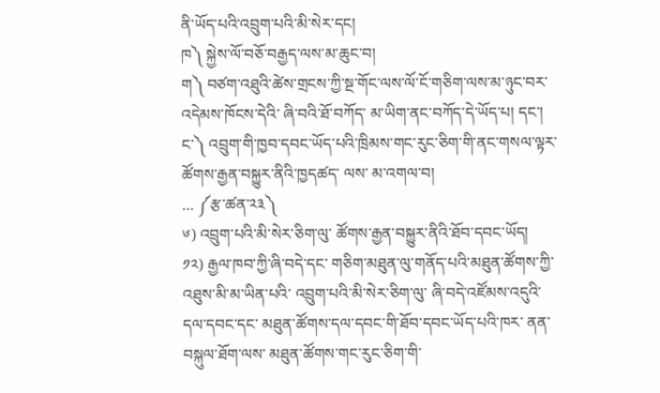ནི་ཡོད་པའི་འབྲུག་པའི་མི་སེར་དང།
ཁ༽ སྐྱེས་ལོ་བཅོ་བརྒྱད་ལས་མ་ཆུང་བ།
ག༽ བཙག་འཐུའི་ཚེས་གྲངས་ཀྱི་སྔ་གོང་ལས་ལོ་ངོ་གཅིག་ལས་མ་ཉུང་བར་ འདེམས་ཁོངས་དེའི་ ཞི་བའི་ཐོ་བཀོད་ མ་ཡིག་ནང་བཀོད་དེ་ཡོད་པ། དང་།
ང་༽ འབྲུག་གི་ཁྱབ་དབང་ཡོད་པའི་ཁྲིམས་གང་རུང་ཅིག་གི་ནང་གསལ་ལྟར་ ཚོགས་རྒྱན་བསྐྱུར་ནིའི་ཁྱདཚད་ ལས་ མ་འགལ་བ།
... ༼རྩ་ཚན་༢༣༽
༦) འབྲུག་པའི་མི་སེར་ཅིག་ལུ་ ཚོགས་རྒྱན་བསྐྱུར་ནིའི་ཐོབ་དབང་ཡོད།
༡༢) རྒྱལ་ཁབ་ཀྱི་ཞི་བདེ་དང་ གཅིག་མཐུན་ལུ་གནོད་པའི་མཐུན་ཚོགས་ཀྱི་འཐུས་མི་མ་ཡིན་པའི་ འབྲུག་པའི་མི་སེར་ཅིག་ལུ་ ཞི་བདེ་འཛོམས་འདུའི་དལ་དབང་དང་ མཐུན་ཚོགས་དལ་དབང་གི་ཐོབ་དབང་ཡོད་པའི་ཁར་ ནན་བསྐུལ་ཐོག་ལས་ མཐུན་ཚོགས་གང་རུང་ཅིག་གི་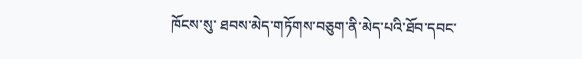ཁོངས་སུ་ ཐབས་མེད་གཏོགས་བཅུག་ནི་མེད་པའི་ཐོབ་དབང་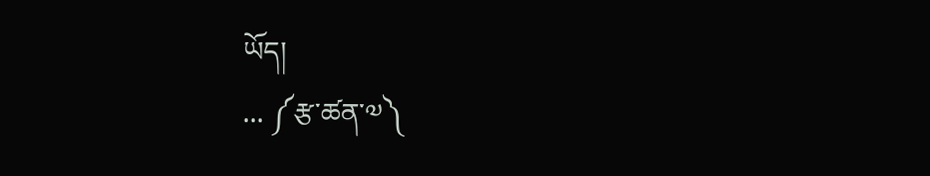ཡོད།
... ༼རྩ་ཚན་༧༽